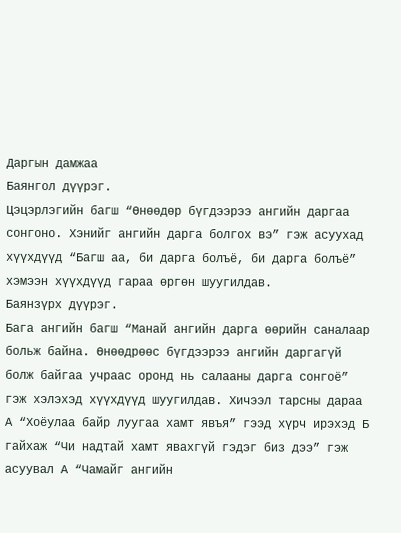Даргын дамжаа
Баянгол дүүрэг.
Цэцэрлэгийн багш “Өнөөдөр бүгдээрээ ангийн даргаа сонгоно. Хэнийг ангийн дарга болгох вэ” гэж асуухад хүүхдүүд “Багш аа, би дарга болъё, би дарга болъё” хэмээн хүүхдүүд гараа өргөн шуугилдав.
Баянзүрх дүүрэг.
Бага ангийн багш “Манай ангийн дарга өөрийн саналаар больж байна. Өнөөдрөөс бүгдээрээ ангийн даргагүй болж байгаа учраас оронд нь салааны дарга сонгоё” гэж хэлэхэд хүүхдүүд шуугилдав. Хичээл тарсны дараа А “Хоёулаа байр луугаа хамт явъя” гээд хүрч ирэхэд Б гайхаж “Чи надтай хамт явахгүй гэдэг биз дээ” гэж асуувал А “Чамайг ангийн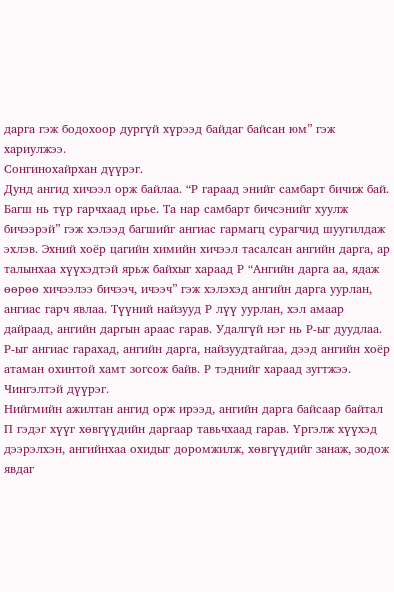дарга гэж бодохоор дургүй хүрээд байдаг байсан юм” гэж хариулжээ.
Сонгинохайрхан дүүрэг.
Дунд ангид хичээл орж байлаа. “Р гараад энийг самбарт бичиж бай. Багш нь түр гарчхаад ирье. Та нар самбарт бичсэнийг хуулж бичээрэй” гэж хэлээд багшийг ангиас гармагц сурагчид шуугилдаж эхлэв. Эхний хоёр цагийн химийн хичээл тасалсан ангийн дарга, ар талынхаа хүүхэдтэй ярьж байхыг хараад Р “Ангийн дарга аа, ядаж өөрөө хичээлээ бичээч, ичээч” гэж хэлэхэд ангийн дарга уурлан, ангиас гарч явлаа. Түүний найзууд Р лүү уурлан, хэл амаар дайраад, ангийн даргын араас гарав. Удалгүй нэг нь Р-ыг дуудлаа. Р-ыг ангиас гарахад, ангийн дарга, найзуудтайгаа, дээд ангийн хоёр атаман охинтой хамт зогсож байв. Р тэднийг хараад зугтжээ.
Чингэлтэй дүүрэг.
Нийгмийн ажилтан ангид орж ирээд, ангийн дарга байсаар байтал П гэдэг хүүг хөвгүүдийн даргаар тавьчхаад гарав. Үргэлж хүүхэд дээрэлхэн, ангийнхаа охидыг доромжилж, хөвгүүдийг занаж, зодож явдаг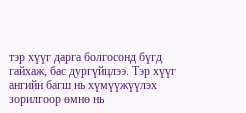тэр хүүг дарга болгосонд бүгд гайхаж, бас дургүйцлээ. Тэр хүүг ангийн багш нь хүмүүжүүлэх зорилгоор өмнө нь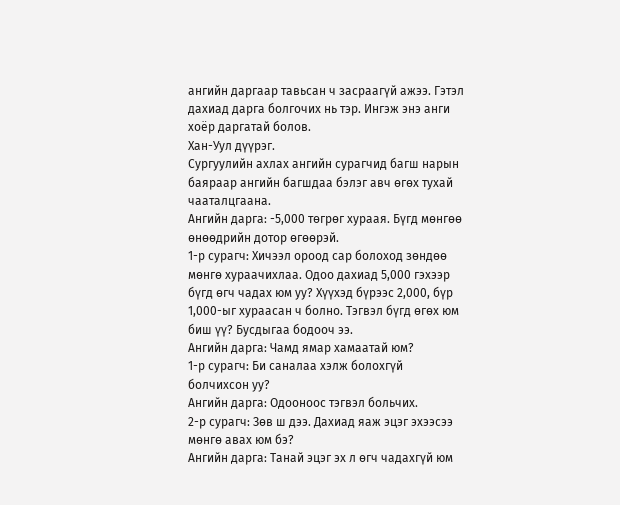ангийн даргаар тавьсан ч засраагүй ажээ. Гэтэл дахиад дарга болгочих нь тэр. Ингэж энэ анги хоёр даргатай болов.
Хан-Уул дүүрэг.
Сургуулийн ахлах ангийн сурагчид багш нарын баяраар ангийн багшдаа бэлэг авч өгөх тухай чааталцгаана.
Ангийн дарга: -5,000 төгрөг хураая. Бүгд мөнгөө өнөөдрийн дотор өгөөрэй.
1-р сурагч: Хичээл ороод сар болоход зөндөө мөнгө хураачихлаа. Одоо дахиад 5,000 гэхээр бүгд өгч чадах юм уу? Хүүхэд бүрээс 2,000, бүр 1,000-ыг хураасан ч болно. Тэгвэл бүгд өгөх юм биш үү? Бусдыгаа бодооч ээ.
Ангийн дарга: Чамд ямар хамаатай юм?
1-р сурагч: Би саналаа хэлж болохгүй болчихсон уу?
Ангийн дарга: Одооноос тэгвэл больчих.
2-р сурагч: Зөв ш дээ. Дахиад яаж эцэг эхээсээ мөнгө авах юм бэ?
Ангийн дарга: Танай эцэг эх л өгч чадахгүй юм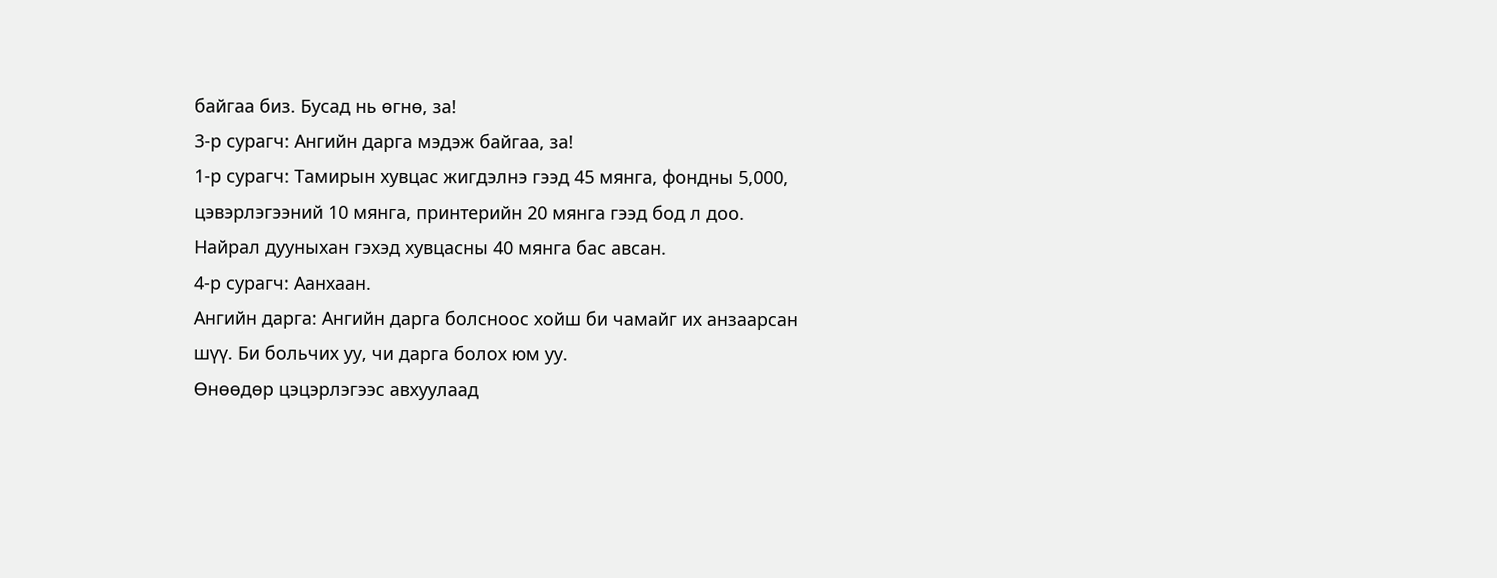байгаа биз. Бусад нь өгнө, за!
3-р сурагч: Ангийн дарга мэдэж байгаа, за!
1-р сурагч: Тамирын хувцас жигдэлнэ гээд 45 мянга, фондны 5,000, цэвэрлэгээний 10 мянга, принтерийн 20 мянга гээд бод л доо. Найрал дууныхан гэхэд хувцасны 40 мянга бас авсан.
4-р сурагч: Аанхаан.
Ангийн дарга: Ангийн дарга болсноос хойш би чамайг их анзаарсан шүү. Би больчих уу, чи дарга болох юм уу.
Өнөөдөр цэцэрлэгээс авхуулаад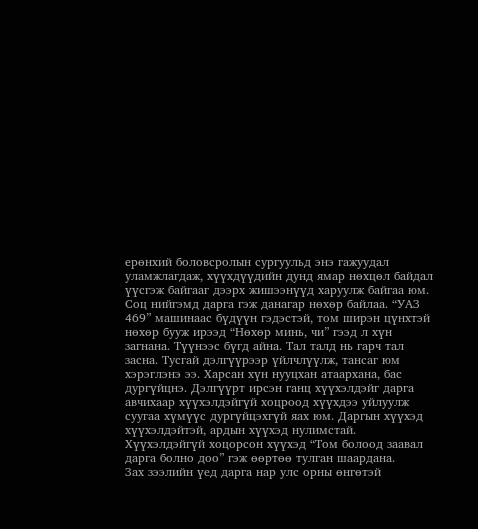ерөнхий боловсролын сургуульд энэ гажуудал уламжлагдаж, хүүхдүүдийн дунд ямар нөхцөл байдал үүсгэж байгааг дээрх жишээнүүд харуулж байгаа юм.
Соц нийгэмд дарга гэж данагар нөхөр байлаа. “УАЗ 469” машинаас бүдүүн гэдэстэй, том ширэн цүнхтэй нөхөр бууж ирээд “Нөхөр минь, чи” гээд л хүн загнана. Түүнээс бүгд айна. Тал талд нь гарч тал засна. Тусгай дэлгүүрээр үйлчлүүлж, тансаг юм хэрэглэнэ ээ. Харсан хүн нууцхан атаархана, бас дургүйцнэ. Дэлгүүрт ирсэн ганц хүүхэлдэйг дарга авчихаар хүүхэлдэйгүй хоцроод хүүхдээ уйлуулж суугаа хүмүүс дургүйцэхгүй яах юм. Даргын хүүхэд хүүхэлдэйтэй, ардын хүүхэд нулимстай. Хүүхэлдэйгүй хоцорсон хүүхэд “Том болоод заавал дарга болно доо” гэж өөртөө тулган шаардана.
Зах зээлийн үед дарга нар улс орны өнгөтэй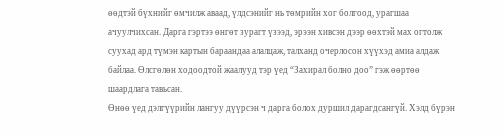өөдтэй бүхнийг өмчилж аваад, үлдсэнийг нь төмрийн хог болгоод, урагшаа ачуулчихсан. Дарга гэртээ өнгөт зурагт үзээд, эрээн хивсэн дээр өөхтэй мах огтолж суухад ард түмэн картын бараандаа алалцаж, талханд очерлосон хүүхэд амиа алдаж байлаа. Өлсгөлөн ходоодтой жаалууд тэр үед “Захирал болно доо” гэж өөртөө шаардлага тавьсан.
Өнөө үед дэлгүүрийн лангуу дүүрсэн ч дарга болох дуршил дарагдсангүй. Хэлд бүрэн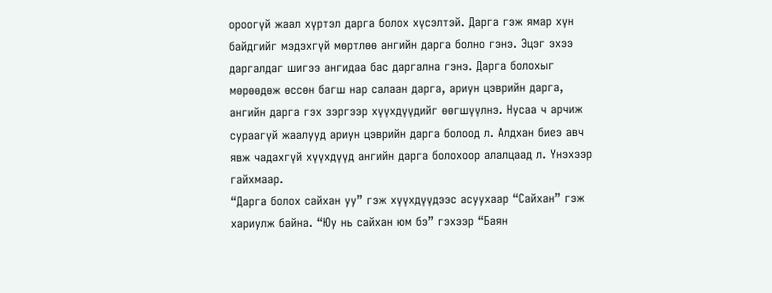ороогүй жаал хүртэл дарга болох хүсэлтэй. Дарга гэж ямар хүн байдгийг мэдэхгүй мөртлөө ангийн дарга болно гэнэ. Эцэг эхээ даргалдаг шигээ ангидаа бас даргална гэнэ. Дарга болохыг мөрөөдөж өссөн багш нар салаан дарга, ариун цэврийн дарга, ангийн дарга гэх зэргээр хүүхдүүдийг өөгшүүлнэ. Нусаа ч арчиж сураагүй жаалууд ариун цэврийн дарга болоод л. Алдхан биеэ авч явж чадахгүй хүүхдүүд ангийн дарга болохоор алалцаад л. Үнэхээр гайхмаар.
“Дарга болох сайхан уу” гэж хүүхдүүдээс асуухаар “Сайхан” гэж хариулж байна. “Юу нь сайхан юм бэ” гэхээр “Баян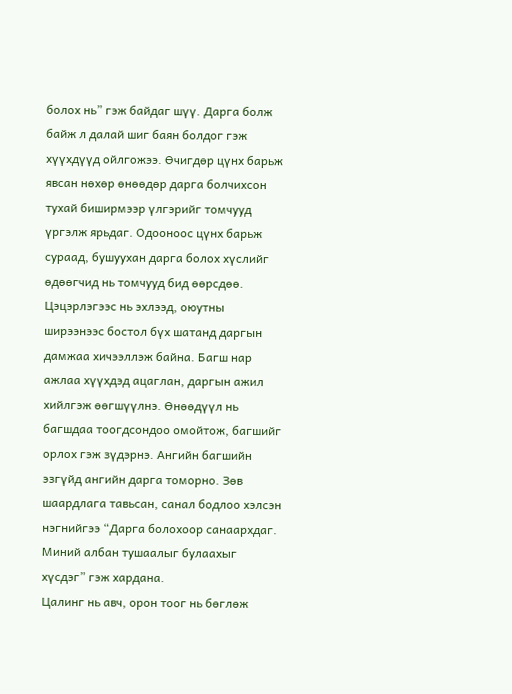болох нь” гэж байдаг шүү. Дарга болж байж л далай шиг баян болдог гэж хүүхдүүд ойлгожээ. Өчигдөр цүнх барьж явсан нөхөр өнөөдөр дарга болчихсон тухай биширмээр үлгэрийг томчууд үргэлж ярьдаг. Одооноос цүнх барьж сураад, бушуухан дарга болох хүслийг өдөөгчид нь томчууд бид өөрсдөө. Цэцэрлэгээс нь эхлээд, оюутны ширээнээс бостол бүх шатанд даргын дамжаа хичээллэж байна. Багш нар ажлаа хүүхдэд ацаглан, даргын ажил хийлгэж өөгшүүлнэ. Өнөөдүүл нь багшдаа тоогдсондоо омойтож, багшийг орлох гэж зүдэрнэ. Ангийн багшийн эзгүйд ангийн дарга томорно. Зөв шаардлага тавьсан, санал бодлоо хэлсэн нэгнийгээ “Дарга болохоор санаархдаг. Миний албан тушаалыг булаахыг хүсдэг” гэж хардана.
Цалинг нь авч, орон тоог нь бөглөж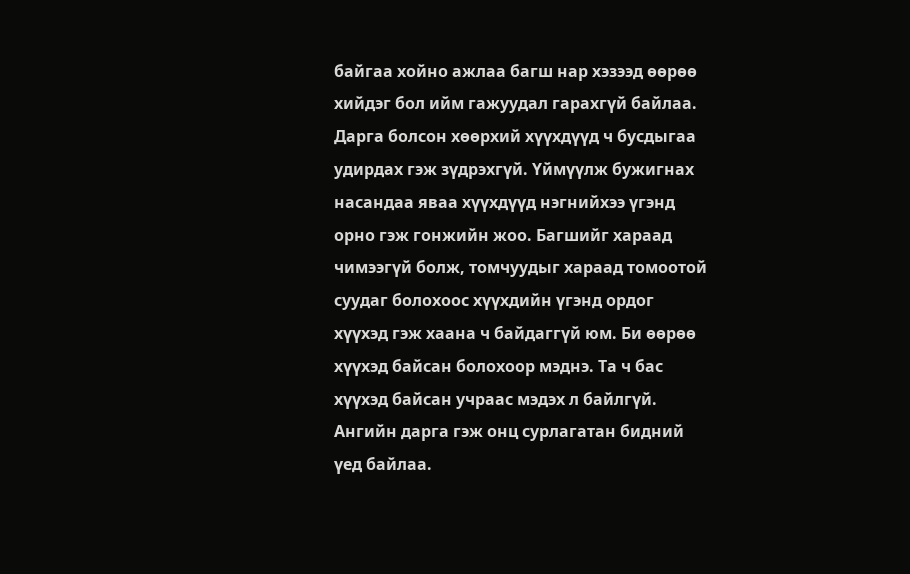байгаа хойно ажлаа багш нар хэзээд өөрөө хийдэг бол ийм гажуудал гарахгүй байлаа. Дарга болсон хөөрхий хүүхдүүд ч бусдыгаа удирдах гэж зүдрэхгүй. Үймүүлж бужигнах насандаа яваа хүүхдүүд нэгнийхээ үгэнд орно гэж гонжийн жоо. Багшийг хараад чимээгүй болж, томчуудыг хараад томоотой суудаг болохоос хүүхдийн үгэнд ордог хүүхэд гэж хаана ч байдаггүй юм. Би өөрөө хүүхэд байсан болохоор мэднэ. Та ч бас хүүхэд байсан учраас мэдэх л байлгүй.
Ангийн дарга гэж онц сурлагатан бидний үед байлаа.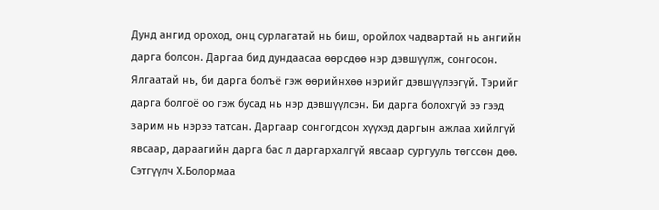Дунд ангид ороход, онц сурлагатай нь биш, оройлох чадвартай нь ангийн дарга болсон. Даргаа бид дундаасаа өөрсдөө нэр дэвшүүлж, сонгосон. Ялгаатай нь, би дарга болъё гэж өөрийнхөө нэрийг дэвшүүлээгүй. Тэрийг дарга болгоё оо гэж бусад нь нэр дэвшүүлсэн. Би дарга болохгүй ээ гээд зарим нь нэрээ татсан. Даргаар сонгогдсон хүүхэд даргын ажлаа хийлгүй явсаар, дараагийн дарга бас л даргархалгүй явсаар сургууль төгссөн дөө.
Сэтгүүлч Х.Болормаа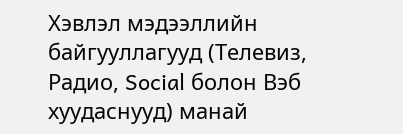Хэвлэл мэдээллийн байгууллагууд (Телевиз, Радио, Social болон Вэб хуудаснууд) манай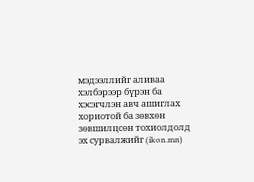мэдээллийг аливаа хэлбэрээр бүрэн ба хэсэгчлэн авч ашиглах хориотой ба зөвхөн зөвшилцсөн тохиолдолд эх сурвалжийг (ikon.mn)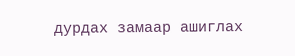дурдах замаар ашиглах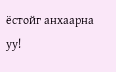ёстойг анхаарна уу!